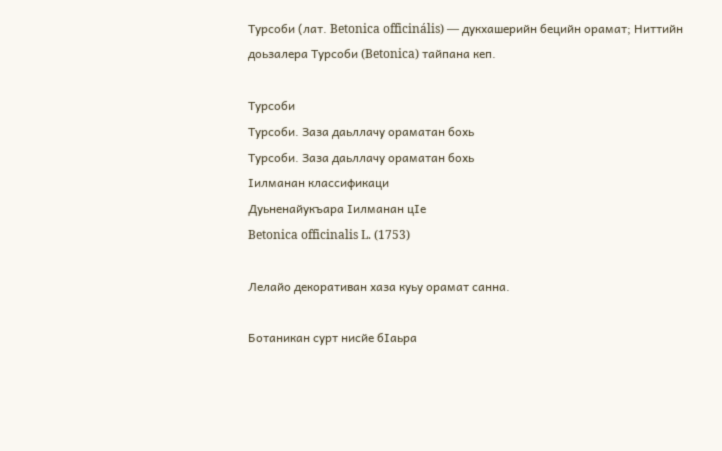Турсоби (лат. Betonica officinális) — дукхашерийн бецийн орамат; Ниттийн доьзалера Турсоби (Betonica) тайпана кеп.

Турсоби
Турсоби. Заза даьллачу ораматан бохь
Турсоби. Заза даьллачу ораматан бохь
Ӏилманан классификаци
Дуьненайукъара Ӏилманан цӀе
Betonica officinalis L. (1753)

Лелайо декоративан хаза куьу орамат санна.

Ботаникан сурт нисйе бӀаьра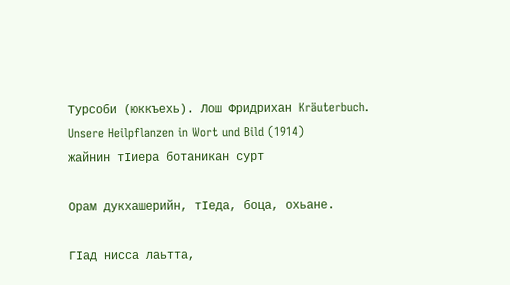Турсоби (юккъехь). Лош Фридрихан Kräuterbuch. Unsere Heilpflanzen in Wort und Bild (1914) жайнин тӀиера ботаникан сурт

Орам дукхашерийн, тӀеда, боца, охьане.

ГӀад нисса лаьтта,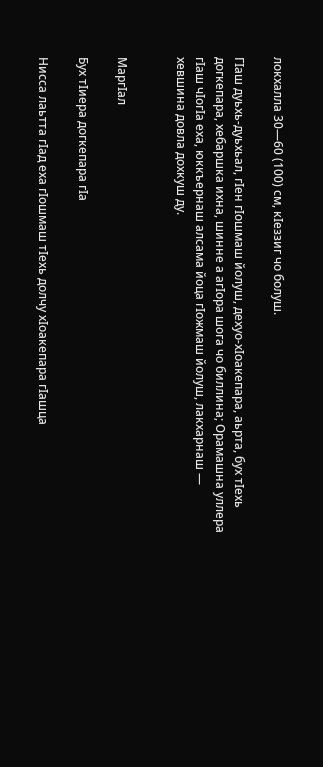локхалла 30—60 (100) см, кӀеззиг чо болуш.

ГӀаш дуьхь-дуьхьал, гӀен гӀошмаш йолуш, дехуо-хӀоакепара, аьрта, бух тӀехь догкепара, хебаршка ихна, шинне а агӀора шога чо биллина; Орамашна уллера гӀаш чӀогӀа еха, юккъернаш алсама йоца гӀожмаш йолуш, лакхарнаш — хевшина довла дохкуш ду.


МаргӀал

Бух тӀиера догкепара гӀа

Нисса лаьтта гӀад еха гӀошмаш тӀехь долчу хӀоакепара гӀашца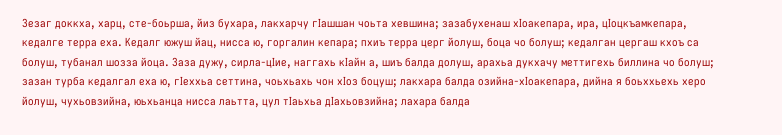Зезаг доккха, харц, сте-боьрша, йиз бухара, лакхарчу гӀашшан чоьта хевшина; зазабухенаш хӀоакепара, ира, цӀоцкъамкепара, кедалге терра еха. Кедалг южуш йац, нисса ю, горгалин кепара; пхиъ терра церг йолуш, боца чо болуш; кедалган цергаш кхоъ са болуш, тубанал шозза йоца. Заза дужу, сирла-цӀие, наггахь кӀайн а, шиъ балда долуш, арахьа дукхачу меттигехь биллина чо болуш; зазан турба кедалгал еха ю, гӀеххьа сеттина, чоьхьахь чон хӀоз боцуш; лакхара балда озийна-хӀоакепара, дийна я боьххьехь херо йолуш, чухьовзийна, юьхьанца нисса лаьтта, цул тӀаьхьа дӀахьовзийна; лахара балда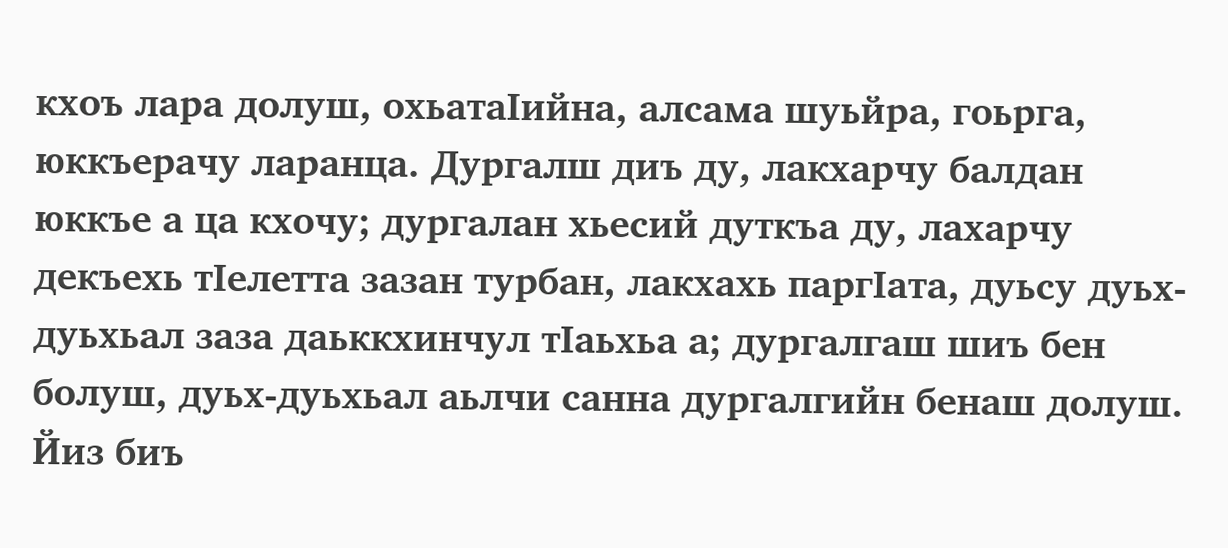кхоъ лара долуш, охьатаӀийна, алсама шуьйра, гоьрга, юккъерачу ларанца. Дургалш диъ ду, лакхарчу балдан юккъе а ца кхочу; дургалан хьесий дуткъа ду, лахарчу декъехь тӀелетта зазан турбан, лакхахь паргӀата, дуьсу дуьх-дуьхьал заза даьккхинчул тӀаьхьа а; дургалгаш шиъ бен болуш, дуьх-дуьхьал аьлчи санна дургалгийн бенаш долуш. Йиз биъ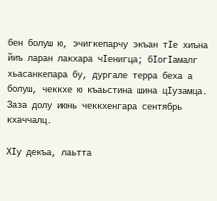бен болуш ю, эчигкепарчу экъан тӀе хиъна йиъ ларан лакхара чӀенигца; бӀогӀамалг хьасанкепара бу, дургале терра беха а болуш, чеккхе ю къаьстина шина цӀузамца. Заза долу июнь чеккхенгара сентябрь кхаччалц.

ХӀу декъа, лаьтта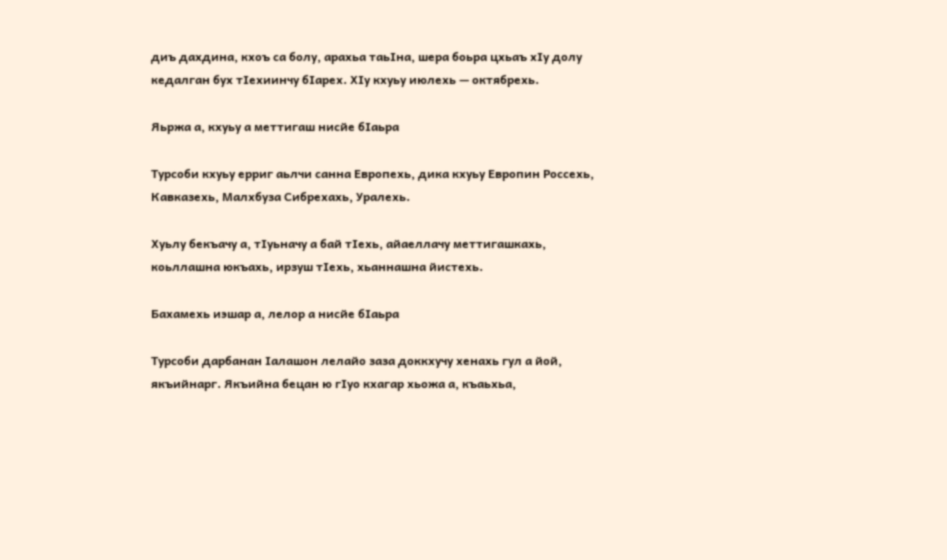диъ дахдина, кхоъ са болу, арахьа таьӀна, шера боьра цхьаъ хӀу долу кедалган бух тӀехиинчу бӀарех. ХӀу кхуьу июлехь — октябрехь.

Яьржа а, кхуьу а меттигаш нисйе бӀаьра

Турсоби кхуьу ерриг аьлчи санна Европехь, дика кхуьу Европин Россехь, Кавказехь, Малхбуза Сибрехахь, Уралехь.

Хуьлу бекъачу а, тӀуьначу а бай тӀехь, айаеллачу меттигашкахь, коьллашна юкъахь, ирзуш тӀехь, хьаннашна йистехь.

Бахамехь иэшар а, лелор а нисйе бӀаьра

Турсоби дарбанан Ӏалашон лелайо заза доккхучу хенахь гул а йой, якъийнарг. Якъийна бецан ю гӀуо кхагар хьожа а, къаьхьа,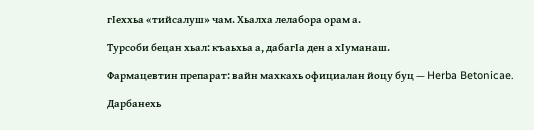гӀеххьа «тийсалуш» чам. Хьалха лелабора орам а.

Турсоби бецан хьал: къаьхьа а, дабагӀа ден а хӀуманаш.

Фармацевтин препарат: вайн махкахь официалан йоцу буц — Herba Betonicae.

Дарбанехь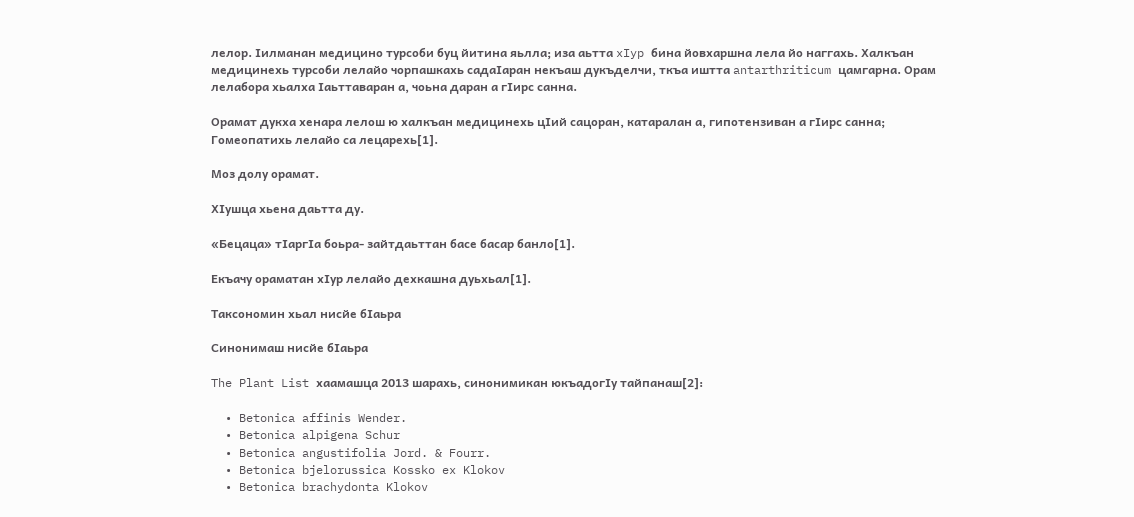лелор. Ӏилманан медицино турсоби буц йитина яьлла; иза аьтта xIyp бина йовхаршна лела йо наггахь. Халкъан медицинехь турсоби лелайо чорпашкахь садаӀаран некъаш дукъделчи, ткъа иштта antarthriticum цамгарна. Орам лелабора хьалха Ӏаьттаваран а, чоьна даран а гӀирс санна.

Орамат дукха хенара лелош ю халкъан медицинехь цӀий сацоран, катаралан а, гипотензиван а гӀирс санна; Гомеопатихь лелайо са лецарехь[1].

Моз долу орамат.

ХӀушца хьена даьтта ду.

«Бецаца» тӀаргӀа боьра- зайтдаьттан басе басар банло[1].

Екъачу ораматан хӀур лелайо дехкашна дуьхьал[1].

Таксономин хьал нисйе бӀаьра

Синонимаш нисйе бӀаьра

The Plant List хаамашца 2013 шарахь, синонимикан юкъадогӀу тайпанаш[2]:

  • Betonica affinis Wender.
  • Betonica alpigena Schur
  • Betonica angustifolia Jord. & Fourr.
  • Betonica bjelorussica Kossko ex Klokov
  • Betonica brachydonta Klokov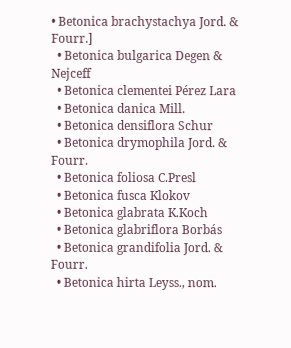• Betonica brachystachya Jord. & Fourr.]
  • Betonica bulgarica Degen & Nejceff
  • Betonica clementei Pérez Lara
  • Betonica danica Mill.
  • Betonica densiflora Schur
  • Betonica drymophila Jord. & Fourr.
  • Betonica foliosa C.Presl
  • Betonica fusca Klokov
  • Betonica glabrata K.Koch
  • Betonica glabriflora Borbás
  • Betonica grandifolia Jord. & Fourr.
  • Betonica hirta Leyss., nom.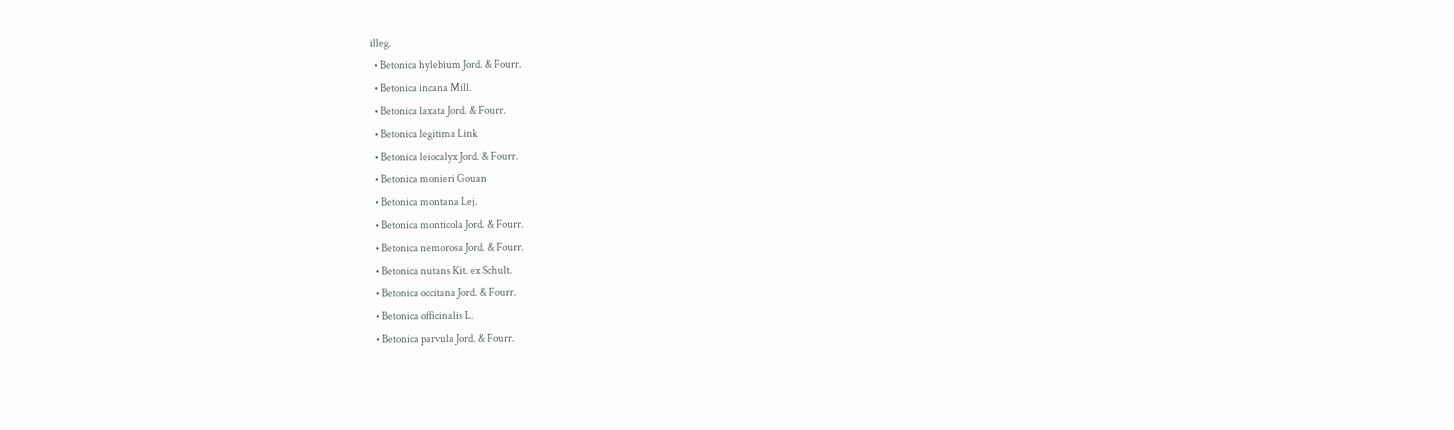illeg.
  • Betonica hylebium Jord. & Fourr.
  • Betonica incana Mill.
  • Betonica laxata Jord. & Fourr.
  • Betonica legitima Link
  • Betonica leiocalyx Jord. & Fourr.
  • Betonica monieri Gouan
  • Betonica montana Lej.
  • Betonica monticola Jord. & Fourr.
  • Betonica nemorosa Jord. & Fourr.
  • Betonica nutans Kit. ex Schult.
  • Betonica occitana Jord. & Fourr.
  • Betonica officinalis L.
  • Betonica parvula Jord. & Fourr.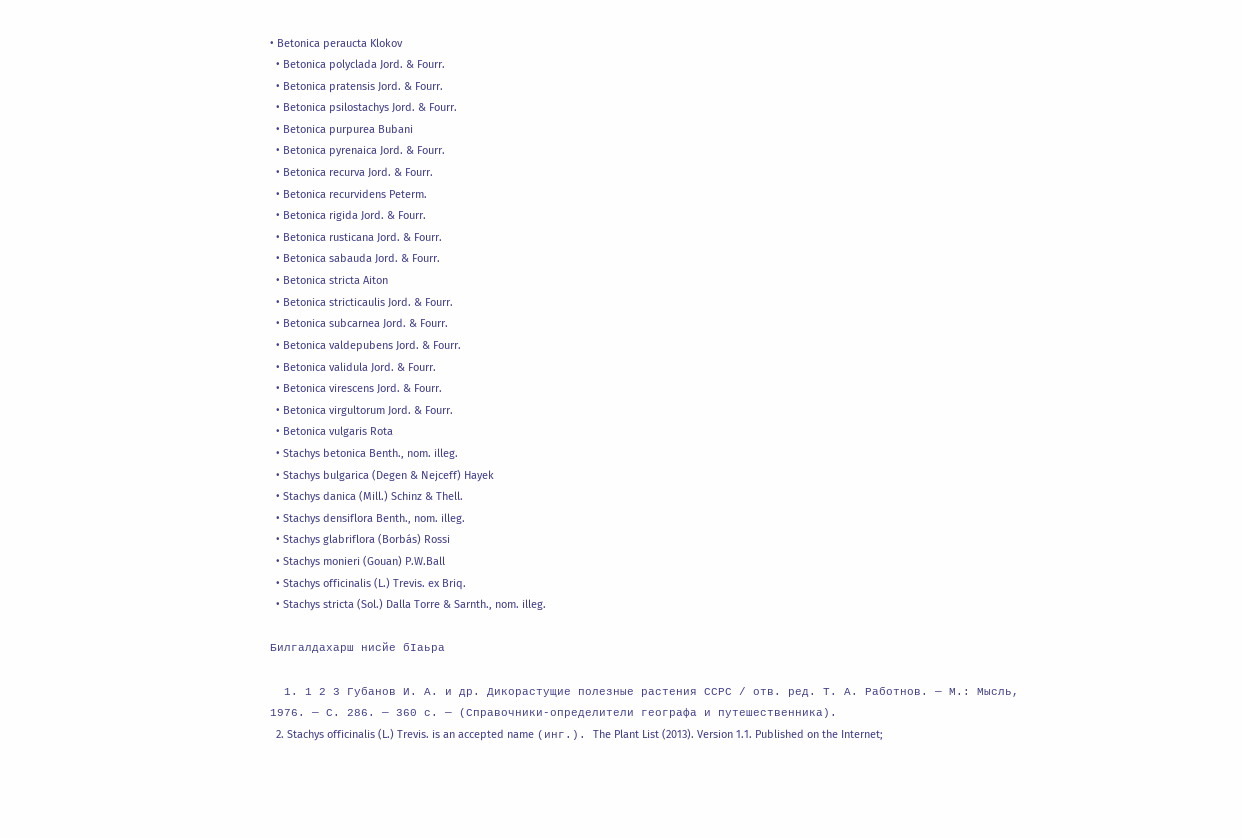• Betonica peraucta Klokov
  • Betonica polyclada Jord. & Fourr.
  • Betonica pratensis Jord. & Fourr.
  • Betonica psilostachys Jord. & Fourr.
  • Betonica purpurea Bubani
  • Betonica pyrenaica Jord. & Fourr.
  • Betonica recurva Jord. & Fourr.
  • Betonica recurvidens Peterm.
  • Betonica rigida Jord. & Fourr.
  • Betonica rusticana Jord. & Fourr.
  • Betonica sabauda Jord. & Fourr.
  • Betonica stricta Aiton
  • Betonica stricticaulis Jord. & Fourr.
  • Betonica subcarnea Jord. & Fourr.
  • Betonica valdepubens Jord. & Fourr.
  • Betonica validula Jord. & Fourr.
  • Betonica virescens Jord. & Fourr.
  • Betonica virgultorum Jord. & Fourr.
  • Betonica vulgaris Rota
  • Stachys betonica Benth., nom. illeg.
  • Stachys bulgarica (Degen & Nejceff) Hayek
  • Stachys danica (Mill.) Schinz & Thell.
  • Stachys densiflora Benth., nom. illeg.
  • Stachys glabriflora (Borbás) Rossi
  • Stachys monieri (Gouan) P.W.Ball
  • Stachys officinalis (L.) Trevis. ex Briq.
  • Stachys stricta (Sol.) Dalla Torre & Sarnth., nom. illeg.

Билгалдахарш нисйе бӀаьра

  1. 1 2 3 Губанов И. А. и др. Дикорастущие полезные растения ССРС / отв. ред. Т. А. Работнов. — М.: Мысль, 1976. — С. 286. — 360 с. — (Справочники-определители географа и путешественника).
  2. Stachys officinalis (L.) Trevis. is an accepted name (инг.). The Plant List (2013). Version 1.1. Published on the Internet;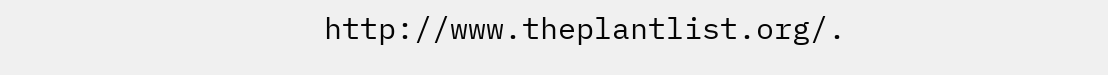http://www.theplantlist.org/.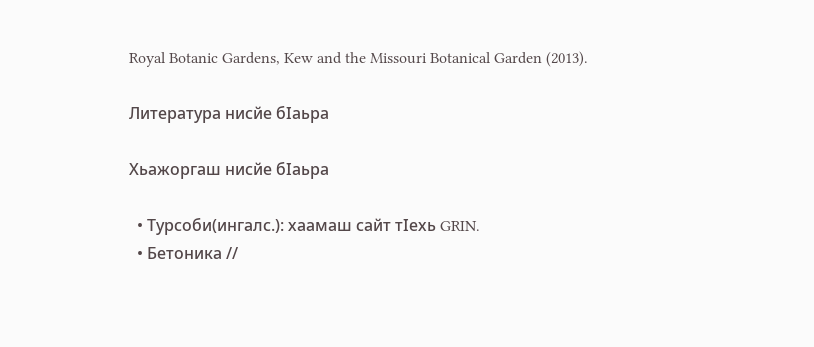Royal Botanic Gardens, Kew and the Missouri Botanical Garden (2013).

Литература нисйе бӀаьра

Хьажоргаш нисйе бӀаьра

  • Турсоби(ингалс.): хаамаш сайт тӀехь GRIN.
  • Бетоника //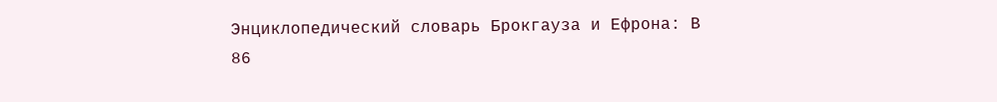Энциклопедический словарь Брокгауза и Ефрона: В 86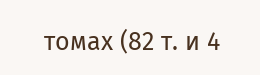томах (82 т. и 4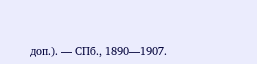доп.). — СПб., 1890—1907.